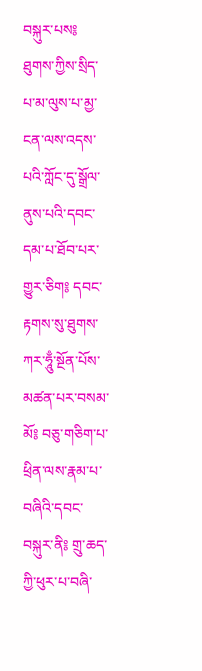བསྐུར་པས༔ ཐུགས་ཀྱིས་སྲིད་པ་མ་ལུས་པ་མྱ་ངན་ལས་འདས་པའི་ཀློང་དུ་སྒྲོལ་ནུས་པའི་དབང་དམ་པ་ཐོབ་པར་གྱུར་ཅིག༔ དབང་རྟགས་སུ་ཐུགས་ཀར་ཧཱུྃ་སྔོན་པོས་མཚན་པར་བསམ་མོ༔ བཅུ་གཅིག་པ་ཕྲིན་ལས་རྣམ་པ་བཞིའི་དབང་བསྐུར་ནི༔ གྲུ་ཆད་ཀྱི་ཕུར་པ་བཞི་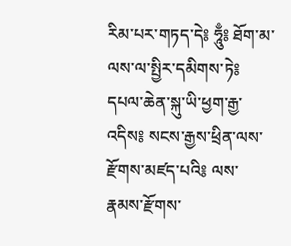རིམ་པར་གཏད་དེ༔ ཧཱུྃ༔ ཐོག་མ་ལས་ལ་སྤྱིར་དམིགས་ཏེ༔ དཔལ་ཆེན་སྐུ་ཡི་ཕྱག་རྒྱ་འདིས༔ སངས་རྒྱས་ཕྲིན་ལས་རྫོགས་མཛད་པའི༔ ལས་རྣམས་རྫོགས་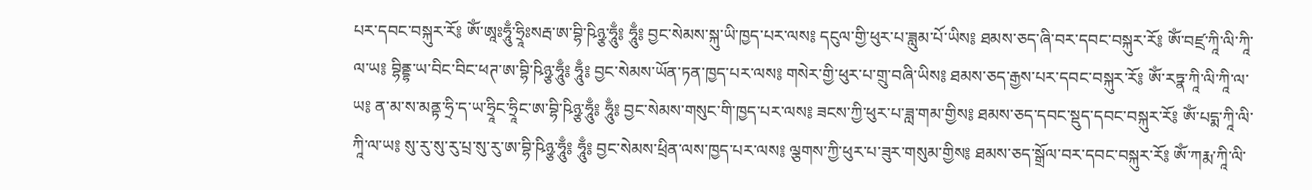པར་དབང་བསྐུར་རོ༔ ཨོཾ་ཨཱཿཧཱུྃ་ཧྲཱིཿསརྦ་ཨ་བྷི་ཥིཉྩ་ཧཱུྃ༔ ཧཱུྃ༔ བྱང་སེམས་སྐུ་ཡི་ཁྱད་པར་ལས༔ དངུལ་གྱི་ཕུར་པ་ཟླུམ་པོ་ཡིས༔ ཐམས་ཅད་ཞི་བར་དབང་བསྐུར་རོ༔ ཨོཾ་བཛྲ་ཀཱི་ལི་ཀཱི་ལ་ཡ༔ བྷིནྡྷ་ཡ་བིང་བིང་ཕཊ་ཨ་བྷི་ཥིཉྩ་ཧཱུྃ༔ ཧཱུྃ༔ བྱང་སེམས་ཡོན་ཏན་ཁྱད་པར་ལས༔ གསེར་གྱི་ཕུར་པ་གྲུ་བཞི་ཡིས༔ ཐམས་ཅད་རྒྱས་པར་དབང་བསྐུར་རོ༔ ཨོཾ་རཏྣ་ཀཱི་ལི་ཀཱི་ལ་ཡ༔ ན་མ་ས་མནྟ་ཧྲི་ད་ཡ་ཧྲཱིང་ཧྲཱིང་ཨ་བྷི་ཥིཉྩ་ཧཱུྃ༔ ཧཱུྃ༔ བྱང་སེམས་གསུང་གི་ཁྱད་པར་ལས༔ ཟངས་ཀྱི་ཕུར་པ་ཟླ་གམ་གྱིས༔ ཐམས་ཅད་དབང་སྡུད་དབང་བསྐུར་རོ༔ ཨོཾ་པདྨ་ཀཱི་ལི་ཀཱི་ལ་ཡ༔ སུ་རུ་སུ་རུ་པྲ་སུ་རུ་ཨ་བྷི་ཥིཉྩ་ཧཱུྃ༔ ཧཱུྃ༔ བྱང་སེམས་ཕྲིན་ལས་ཁྱད་པར་ལས༔ ལྕགས་ཀྱི་ཕུར་པ་ཟུར་གསུམ་གྱིས༔ ཐམས་ཅད་སྒྲོལ་བར་དབང་བསྐུར་རོ༔ ཨོཾ་ཀརྨ་ཀཱི་ལི་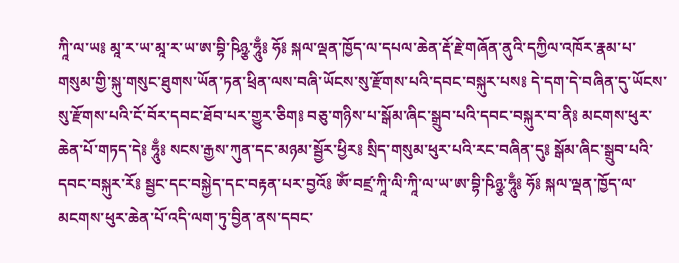ཀཱི་ལ་ཡ༔ མཱ་ར་ཡ་མཱ་ར་ཡ་ཨ་བྷི་ཥིཉྩ་ཧཱུྃ༔ ཧོ༔ སྐལ་ལྡན་ཁྱོད་ལ་དཔལ་ཆེན་རྡོ་རྗེ་གཞོན་ནུའི་དཀྱིལ་འཁོར་རྣམ་པ་གསུམ་གྱི་སྐུ་གསུང་ཐུགས་ཡོན་ཏན་ཕྲིན་ལས་བཞི་ཡོངས་སུ་རྫོགས་པའི་དབང་བསྐུར་པས༔ དེ་དག་དེ་བཞིན་དུ་ཡོངས་སུ་རྫོགས་པའི་ངོ་བོར་དབང་ཐོབ་པར་གྱུར་ཅིག༔ བཅུ་གཉིས་པ་སྒོམ་ཞིང་སྒྲུབ་པའི་དབང་བསྐུར་བ་ནི༔ མངགས་ཕུར་ཆེན་པོ་གཏད་དེ༔ ཧཱུྃ༔ སངས་རྒྱས་ཀུན་དང་མཉམ་སྦྱོར་ཕྱིར༔ སྲིད་གསུམ་ཕུར་པའི་རང་བཞིན་དུ༔ སྒོམ་ཞིང་སྒྲུབ་པའི་དབང་བསྐུར་རོ༔ སྦྱང་དང་བསྐྱེད་དང་བརྟན་པར་བྱའོ༔ ཨོཾ་བཛྲ་ཀཱི་ལི་ཀཱི་ལ་ཡ་ཨ་བྷི་ཥིཉྩ་ཧཱུྃ༔ ཧོ༔ སྐལ་ལྡན་ཁྱོད་ལ་མངགས་ཕུར་ཆེན་པོ་འདི་ལག་ཏུ་བྱིན་ནས་དབང་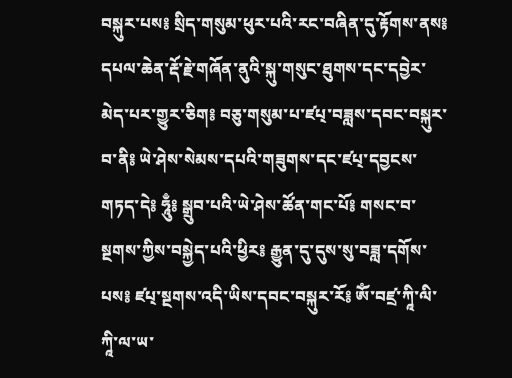བསྐུར་པས༔ སྲིད་གསུམ་ཕུར་པའི་རང་བཞིན་དུ་རྟོགས་ནས༔ དཔལ་ཆེན་རྡོ་རྗེ་གཞོན་ནུའི་སྐུ་གསུང་ཐུགས་དང་དབྱེར་མེད་པར་གྱུར་ཅིག༔ བཅུ་གསུམ་པ་ཛཔ྄་བཟླས་དབང་བསྐུར་བ་ནི༔ ཡེ་ཤེས་སེམས་དཔའི་གཟུགས་དང་ཛཔ྄་དབྱངས་གཏད་དེ༔ ཧཱུྃ༔ སྒྲུབ་པའི་ཡེ་ཤེས་ཚོན་གང་པོ༔ གསང་བ་སྔགས་ཀྱིས་བསྐྱེད་པའི་ཕྱིར༔ རྒྱུན་དུ་དུས་སུ་བཟླ་དགོས་པས༔ ཛཔ྄་སྔགས་འདི་ཡིས་དབང་བསྐུར་རོ༔ ཨོཾ་བཛྲ་ཀཱི་ལི་ཀཱི་ལ་ཡ་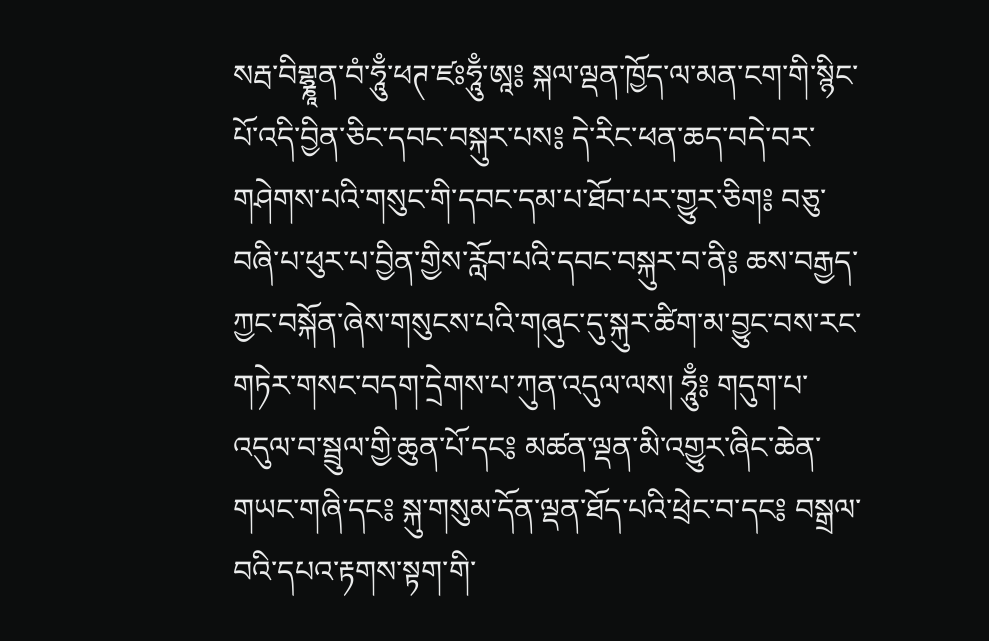སརྦ་བིགྷྣཱན་བཾ་ཧཱུྃ་ཕཊ་ཛཿཧཱུྃ་ཨཱ༔ སྐལ་ལྡན་ཁྱོད་ལ་མན་ངག་གི་སྙིང་པོ་འདི་བྱིན་ཅིང་དབང་བསྐུར་པས༔ དེ་རིང་ཕན་ཆད་བདེ་བར་གཤེགས་པའི་གསུང་གི་དབང་དམ་པ་ཐོབ་པར་གྱུར་ཅིག༔ བཅུ་བཞི་པ་ཕུར་པ་བྱིན་གྱིས་རློབ་པའི་དབང་བསྐུར་བ་ནི༔ ཆས་བརྒྱད་ཀྱང་བསྐོན་ཞེས་གསུངས་པའི་གཞུང་དུ་སྐུར་ཚིག་མ་བྱུང་བས་རང་གཏེར་གསང་བདག་དྲེགས་པ་ཀུན་འདུལ་ལས། ཧཱུྃ༔ གདུག་པ་འདུལ་བ་སྦྲུལ་གྱི་ཆུན་པོ་དང༔ མཚན་ལྡན་མི་འགྱུར་ཞིང་ཆེན་གཡང་གཞི་དང༔ སྐུ་གསུམ་དོན་ལྡན་ཐོད་པའི་ཕྲེང་བ་དང༔ བསྒྲལ་བའི་དཔའ་རྟགས་སྟག་གི་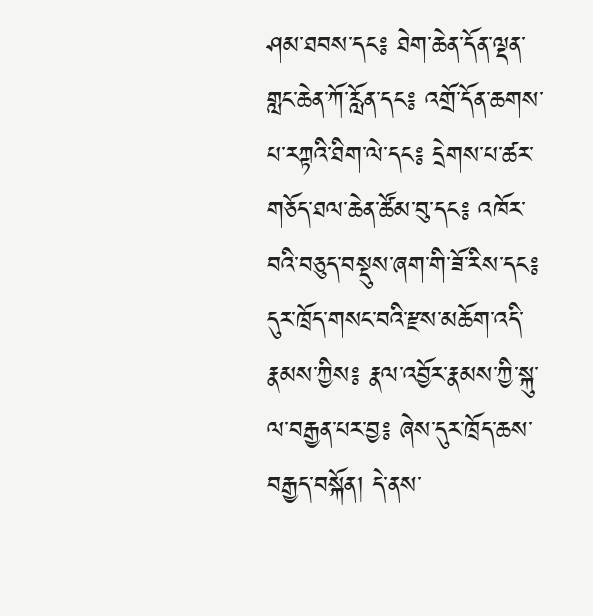ཤམ་ཐབས་དང༔ ཐེག་ཆེན་དོན་ལྡན་གླང་ཆེན་ཀོ་རློན་དང༔ འགྲོ་དོན་ཆགས་པ་རཀྟའི་ཐིག་ལེ་དང༔ དྲེགས་པ་ཚར་གཅོད་ཐལ་ཆེན་ཚོམ་བུ་དང༔ འཁོར་བའི་བཅུད་བསྡུས་ཞག་གི་ཟོ་རིས་དང༔ དུར་ཁྲོད་གསང་བའི་རྫས་མཆོག་འདི་རྣམས་ཀྱིས༔ རྣལ་འབྱོར་རྣམས་ཀྱི་སྐུ་ལ་བརྒྱན་པར་བྱ༔ ཞེས་དུར་ཁྲོད་ཆས་བརྒྱད་བསྐོན། དེ་ནས་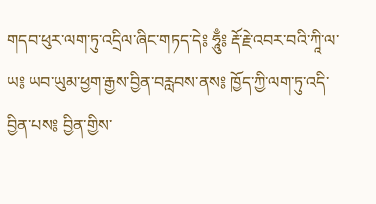གདབ་ཕུར་ལག་ཏུ་འདྲིལ་ཞིང་གཏད་དེ༔ ཧཱུྃ༔ རྡོ་རྗེ་འབར་བའི་ཀཱི་ལ་ཡ༔ ཡབ་ཡུམ་ཕྱག་རྒྱས་བྱིན་བརླབས་ནས༔ ཁྱོད་ཀྱི་ལག་ཏུ་འདི་བྱིན་པས༔ བྱིན་གྱིས་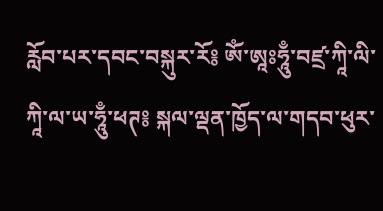རློབ་པར་དབང་བསྐུར་རོ༔ ཨོཾ་ཨཱཿཧཱུྃ་བཛྲ་ཀཱི་ལི་ཀཱི་ལ་ཡ་ཧཱུྃ་ཕཊ༔ སྐལ་ལྡན་ཁྱོད་ལ་གདབ་ཕུར་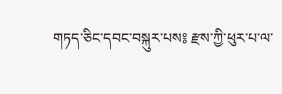གཏད་ཅིང་དབང་བསྐུར་པས༔ རྫས་ཀྱི་ཕུར་པ་ལ་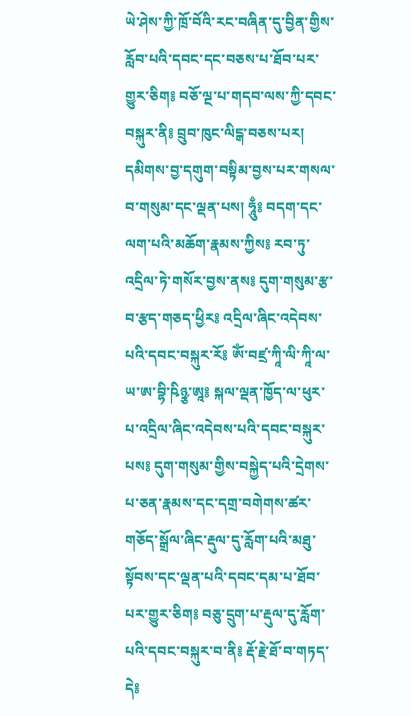ཡེ་ཤེས་ཀྱི་ཁྲོ་བོའི་རང་བཞིན་དུ་བྱིན་གྱིས་རློབ་པའི་དབང་དང་བཅས་པ་ཐོབ་པར་གྱུར་ཅིག༔ བཅོ་ལྔ་པ་གདབ་ལས་ཀྱི་དབང་བསྐུར་ནི༔ བྲུབ་ཁུང་ལིངྒ་བཅས་པར། དམིགས་བྱ་དགུག་བསྟིམ་བྱས་པར་གསལ་བ་གསུམ་དང་ལྡན་པས། ཧཱུྃ༔ བདག་དང་ལག་པའི་མཆོག་རྣམས་ཀྱིས༔ རབ་ཏུ་འདྲིལ་ཏེ་གསོར་བྱས་ནས༔ དུག་གསུམ་རྩ་བ་རྩད་གཅད་ཕྱིར༔ འདྲིལ་ཞིང་འདེབས་པའི་དབང་བསྐུར་རོ༔ ཨོཾ་བཛྲ་ཀཱི་ལི་ཀཱི་ལ་ཡ་ཨ་བྷི་ཥིཉྩ་ཨཱ༔ སྐལ་ལྡན་ཁྱོད་ལ་ཕུར་པ་འདྲིལ་ཞིང་འདེབས་པའི་དབང་བསྐུར་པས༔ དུག་གསུམ་གྱིས་བསྐྱེད་པའི་དྲེགས་པ་ཅན་རྣམས་དང་དགྲ་བགེགས་ཚར་གཅོད་སྒྲོལ་ཞིང་རྡུལ་དུ་རློག་པའི་མཐུ་སྟོབས་དང་ལྡན་པའི་དབང་དམ་པ་ཐོབ་པར་གྱུར་ཅིག༔ བཅུ་དྲུག་པ་རྡུལ་དུ་རློག་པའི་དབང་བསྐུར་བ་ནི༔ རྡོ་རྗེ་ཐོ་བ་གཏད་དེ༔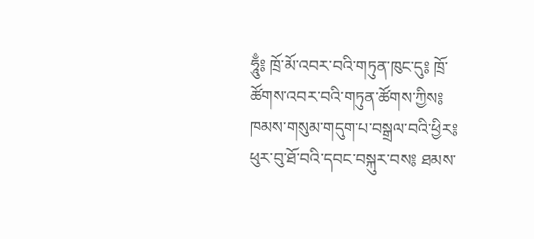ཧཱུྃ༔ ཁྲོ་མོ་འབར་བའི་གཏུན་ཁུང་དུ༔ ཁྲོ་ཚོགས་འབར་བའི་གཏུན་ཚོགས་ཀྱིས༔ ཁམས་གསུམ་གདུག་པ་བསྒྲལ་བའི་ཕྱིར༔ ཕུར་བུ་ཐོ་བའི་དབང་བསྐུར་བས༔ ཐམས་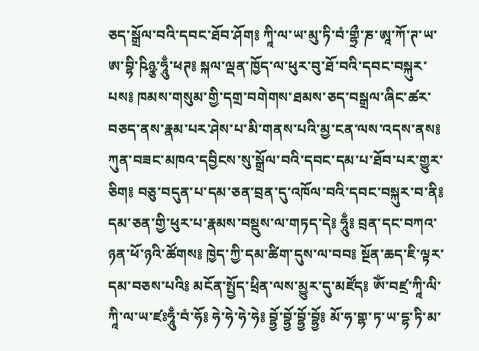ཅད་སྒྲོལ་བའི་དབང་ཐོབ་ཤོག༔ ཀཱི་ལ་ཡ་མུ་ཏི་བཾ་གྷྲྀ་ཎ་ཨཱ་ཀོ་ཊ་ཡ་ཨ་བྷི་ཥིཉྩ་ཧཱུྃ་ཕཊ༔ སྐལ་ལྡན་ཁྱོད་ལ་ཕུར་བུ་ཐོ་བའི་དབང་བསྐུར་པས༔ ཁམས་གསུམ་གྱི་དགྲ་བགེགས་ཐམས་ཅད་བསྒྲལ་ཞིང་ཚར་བཅད་ནས་རྣམ་པར་ཤེས་པ་མི་གནས་པའི་མྱ་ངན་ལས་འདས་ནས༔ ཀུན་བཟང་མཁའ་དབྱིངས་སུ་སྒྲོལ་བའི་དབང་དམ་པ་ཐོབ་པར་གྱུར་ཅིག༔ བཅུ་བདུན་པ་དམ་ཅན་བྲན་དུ་འཁོལ་བའི་དབང་བསྐུར་བ་ནི༔ དམ་ཅན་གྱི་ཕུར་པ་རྣམས་བསྡུས་ལ་གཏད་དེ༔ ཧཱུྃ༔ བྲན་དང་བཀའ་ཉན་ཕོ་ཉའི་ཚོགས༔ ཁྱེད་ཀྱི་དམ་ཚིག་དུས་ལ་བབ༔ སྔོན་ཆད་ཇི་ལྟར་དམ་བཅས་པའི༔ མངོན་སྤྱོད་ཕྲིན་ལས་མྱུར་དུ་མཛོད༔ ཨོཾ་བཛྲ་ཀཱི་ལི་ཀཱི་ལ་ཡ་ཛཿཧཱུྃ་བཾ་ཧོ༔ ཧེ་ཧེ་ཧེ་ཧེ༔ བྷྱོ་བྷྱོ་བྷྱོ་བྷྱོ༔ མོ་ཧ་གྷ་ཏ་ཡ་དྷ་ཏི་མ་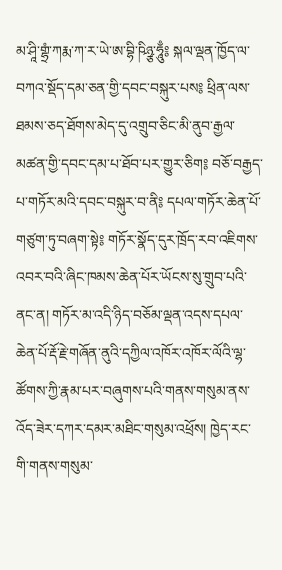མ་ཤཱི་གྷྲཾ་ཀརྨ་ཀ་ར་ཡེ་ཨ་བྷི་ཥིཉྩ་ཧཱུྃ༔ སྐལ་ལྡན་ཁྱོད་ལ་བཀའ་སྡོད་དམ་ཅན་གྱི་དབང་བསྐུར་པས༔ ཕྲིན་ལས་ཐམས་ཅད་ཐོགས་མེད་དུ་འགྲུབ་ཅིང་མི་ནུབ་རྒྱལ་མཚན་གྱི་དབང་དམ་པ་ཐོབ་པར་གྱུར་ཅིག༔ བཅོ་བརྒྱད་པ་གཏོར་མའི་དབང་བསྐུར་བ་ནི༔ དཔལ་གཏོར་ཆེན་པོ་གཙུག་ཏུ་བཞག་སྟེ༔ གཏོར་སྣོད་དུར་ཁྲོད་རབ་འཇིགས་འབར་བའི་ཞིང་ཁམས་ཆེན་པོར་ཡོངས་སུ་གྲུབ་པའི་ནང་ན། གཏོར་མ་འདི་ཉིད་བཅོམ་ལྡན་འདས་དཔལ་ཆེན་པོ་རྡོ་རྗེ་གཞོན་ནུའི་དཀྱིལ་འཁོར་འཁོར་ལོའི་ལྷ་ཚོགས་ཀྱི་རྣམ་པར་བཞུགས་པའི་གནས་གསུམ་ནས་འོད་ཟེར་དཀར་དམར་མཐིང་གསུམ་འཕྲོས། ཁྱེད་རང་གི་གནས་གསུམ་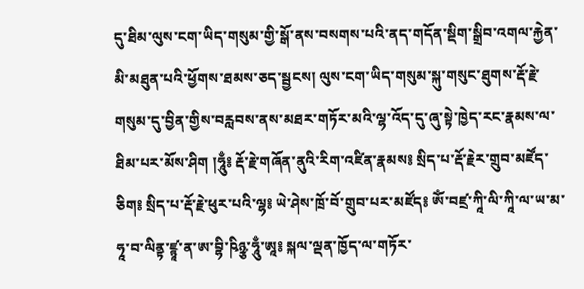དུ་ཐིམ་ལུས་ངག་ཡིད་གསུམ་གྱི་སྒོ་ནས་བསགས་པའི་ནད་གདོན་སྡིག་སྒྲིབ་འགལ་རྐྱེན་མི་མཐུན་པའི་ཕྱོགས་ཐམས་ཅད་སྦྱངས། ལུས་ངག་ཡིད་གསུམ་སྐུ་གསུང་ཐུགས་རྡོ་རྗེ་གསུམ་དུ་བྱིན་གྱིས་བརླབས་ནས་མཐར་གཏོར་མའི་ལྷ་འོད་དུ་ཞུ་སྟེ་ཁྱེད་རང་རྣམས་ལ་ཐིམ་པར་མོས་ཤིག །ཧཱུྃ༔ རྡོ་རྗེ་གཞོན་ནུའི་རིག་འཛིན་རྣམས༔ སྲིད་པ་རྡོ་རྗེར་གྲུབ་མཛོད་ཅིག༔ སྲིད་པ་རྡོ་རྗེ་ཕུར་པའི་ལྷ༔ ཡེ་ཤེས་ཁྲོ་བོ་གྲུབ་པར་མཛོད༔ ཨོཾ་བཛྲ་ཀཱི་ལི་ཀཱི་ལ་ཡ་མ་ཧཱ་བ་ལིནྟ་ཛྙཱ་ན་ཨ་བྷི་ཥིཉྩ་ཧཱུྃ་ཨཱ༔ སྐལ་ལྡན་ཁྱོད་ལ་གཏོར་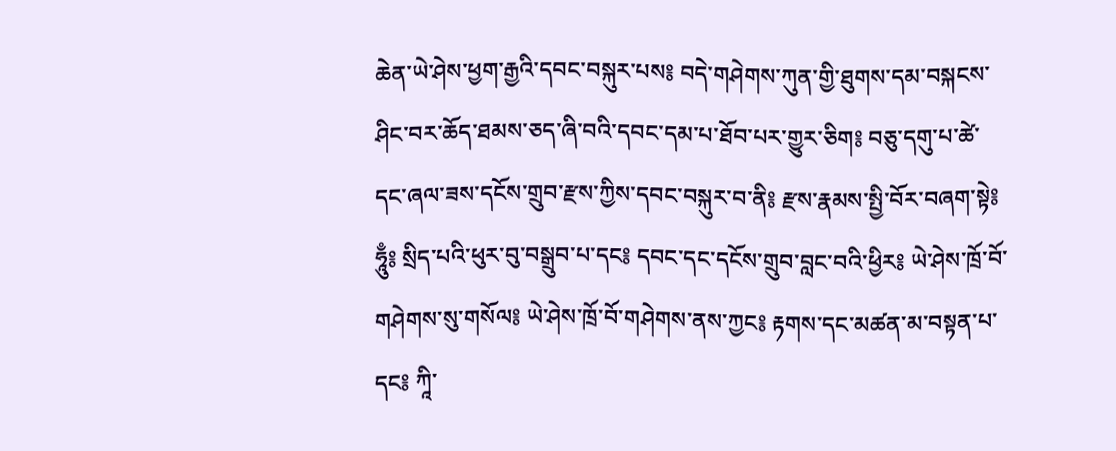ཆེན་ཡེ་ཤེས་ཕྱག་རྒྱའི་དབང་བསྐུར་པས༔ བདེ་གཤེགས་ཀུན་གྱི་ཐུགས་དམ་བསྐངས་ཤིང་བར་ཆོད་ཐམས་ཅད་ཞི་བའི་དབང་དམ་པ་ཐོབ་པར་གྱུར་ཅིག༔ བཅུ་དགུ་པ་ཚེ་དང་ཞལ་ཟས་དངོས་གྲུབ་རྫས་ཀྱིས་དབང་བསྐུར་བ་ནི༔ རྫས་རྣམས་སྤྱི་བོར་བཞག་སྟེ༔ ཧཱུྃ༔ སྲིད་པའི་ཕུར་བུ་བསྒྲུབ་པ་དང༔ དབང་དང་དངོས་གྲུབ་བླང་བའི་ཕྱིར༔ ཡེ་ཤེས་ཁྲོ་བོ་གཤེགས་སུ་གསོལ༔ ཡེ་ཤེས་ཁྲོ་བོ་གཤེགས་ནས་ཀྱང༔ རྟགས་དང་མཚན་མ་བསྟན་པ་དང༔ ཀཱི་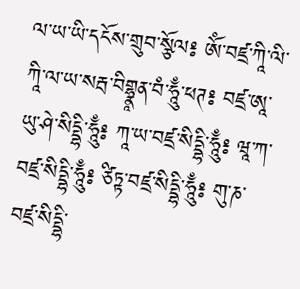ལ་ཡ་ཡི་དངོས་གྲུབ་སྩོལ༔ ཨོཾ་བཛྲ་ཀཱི་ལི་ཀཱི་ལ་ཡ་སརྦ་བིགྷྣཱན་བཾ་ཧཱུྃ་ཕཊ༔ བཛྲ་ཨཱ་ཡུ་ཤེ་སིདྡྷི་ཧཱུྃ༔ ཀཱ་ཡ་བཛྲ་སིདྡྷི་ཧཱུྃ༔ ཝཱ་ཀ་བཛྲ་སིདྡྷི་ཧཱུྃ༔ ཙིཏྟ་བཛྲ་སིདྡྷི་ཧཱུྃ༔ གུ་ཎ་བཛྲ་སིདྡྷི་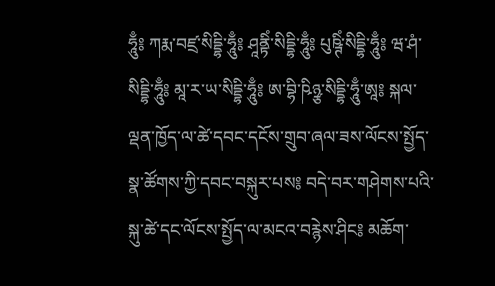ཧཱུྃ༔ ཀརྨ་བཛྲ་སིདྡྷི་ཧཱུྃ༔ ཤཱནྟིཾ་སིདྡྷི་ཧཱུྃ༔ པུཥྚིཾ་སིདྡྷི་ཧཱུྃ༔ ཝ་ཤཾ་སིདྡྷི་ཧཱུྃ༔ མཱ་ར་ཡ་སིདྡྷི་ཧཱུྃ༔ ཨ་བྷི་ཥིཉྩ་སིདྡྷི་ཧཱུྃ་ཨཱ༔ སྐལ་ལྡན་ཁྱོད་ལ་ཚེ་དབང་དངོས་གྲུབ་ཞལ་ཟས་ལོངས་སྤྱོད་སྣ་ཚོགས་ཀྱི་དབང་བསྐུར་པས༔ བདེ་བར་གཤེགས་པའི་སྐུ་ཚེ་དང་ལོངས་སྤྱོད་ལ་མངའ་བརྙེས་ཤིང༔ མཆོག་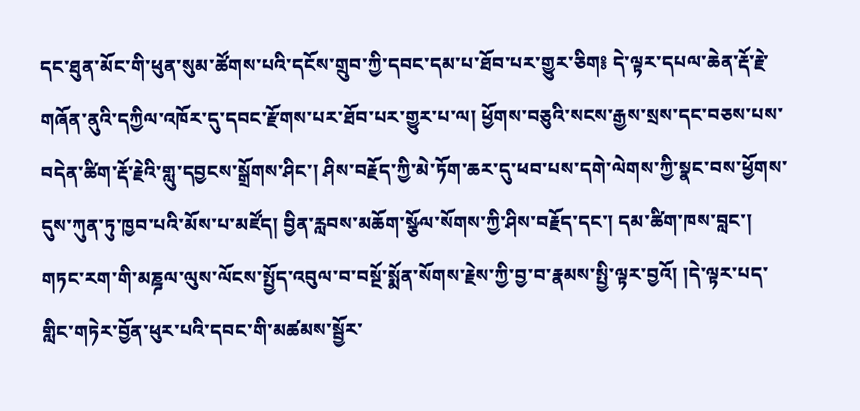དང་ཐུན་མོང་གི་ཕུན་སུམ་ཚོགས་པའི་དངོས་གྲུབ་ཀྱི་དབང་དམ་པ་ཐོབ་པར་གྱུར་ཅིག༔ དེ་ལྟར་དཔལ་ཆེན་རྡོ་རྗེ་གཞོན་ནུའི་དཀྱིལ་འཁོར་དུ་དབང་རྫོགས་པར་ཐོབ་པར་གྱུར་པ་ལ། ཕྱོགས་བཅུའི་སངས་རྒྱས་སྲས་དང་བཅས་པས་བདེན་ཚིག་རྡོ་རྗེའི་གླུ་དབྱངས་སྒྲོགས་ཤིང་། ཤིས་བརྗོད་ཀྱི་མེ་ཏོག་ཆར་དུ་ཕབ་པས་དགེ་ལེགས་ཀྱི་སྣང་བས་ཕྱོགས་དུས་ཀུན་ཏུ་ཁྱབ་པའི་མོས་པ་མཛོད། བྱིན་རླབས་མཆོག་སྩོལ་སོགས་ཀྱི་ཤིས་བརྗོད་དང་། དམ་ཚིག་ཁས་བླང་། གཏང་རག་གི་མཎྜལ་ལུས་ལོངས་སྤྱོད་འབུལ་བ་བསྔོ་སྨོན་སོགས་རྗེས་ཀྱི་བྱ་བ་རྣམས་སྤྱི་ལྟར་བྱའོ། །དེ་ལྟར་པད་གླིང་གཏེར་བྱོན་ཕུར་པའི་དབང་གི་མཚམས་སྦྱོར་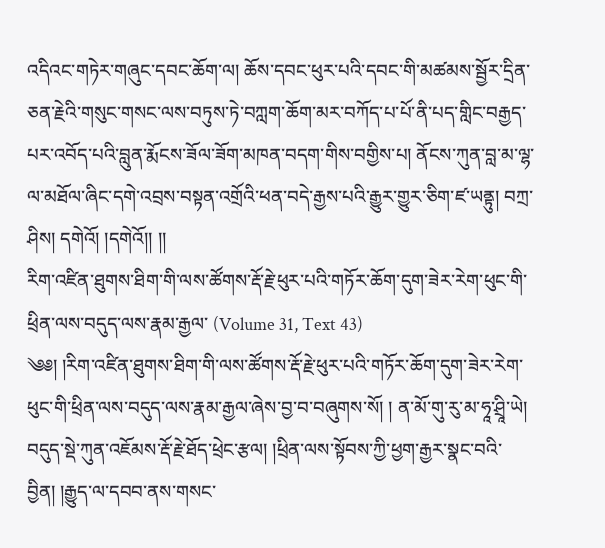འདིའང་གཏེར་གཞུང་དབང་ཆོག་ལ། ཆོས་དབང་ཕུར་པའི་དབང་གི་མཚམས་སྦྱོར་དྲིན་ཅན་རྗེའི་གསུང་གསང་ལས་བཏུས་ཏེ་བཀླག་ཆོག་མར་བཀོད་པ་པོ་ནི་པད་གླིང་བརྒྱད་པར་འབོད་པའི་བླུན་རྨོངས་ཟོལ་ཟོག་མཁན་བདག་གིས་བགྱིས་པ། ནོངས་ཀུན་བླ་མ་ལྷ་ལ་མཐོལ་ཞིང་དགེ་འབྲས་བསྟན་འགྲོའི་ཕན་བདེ་རྒྱས་པའི་རྒྱུར་གྱུར་ཅིག་ཛ་ཡནྟུ། བཀྲ་ཤིས། དགེའོ། །དགེའོ།། །།
རིག་འཛིན་ཐུགས་ཐིག་གི་ལས་ཚོགས་རྡོ་རྗེ་ཕུར་པའི་གཏོར་ཆོག་དུག་ཟེར་རེག་ཕུང་གི་ཕྲིན་ལས་བདུད་ལས་རྣམ་རྒྱལ་ (Volume 31, Text 43)
༄༅། །རིག་འཛིན་ཐུགས་ཐིག་གི་ལས་ཚོགས་རྡོ་རྗེ་ཕུར་པའི་གཏོར་ཆོག་དུག་ཟེར་རེག་ཕུང་གི་ཕྲིན་ལས་བདུད་ལས་རྣམ་རྒྱལ་ཞེས་བྱ་བ་བཞུགས་སོ། ། ན་མོ་གུ་རུ་མ་ཧཱ་ཤྲཱི་ཡེ། བདུད་སྡེ་ཀུན་འཇོམས་རྡོ་རྗེ་ཐོད་ཕྲེང་རྩལ། །ཕྲིན་ལས་སྟོབས་ཀྱི་ཕྱག་རྒྱར་སྣང་བའི་བྱིན། །རྒྱུད་ལ་དབབ་ནས་གསང་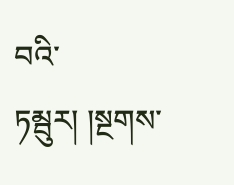བའི་ཏམྦུར། །སྔགས་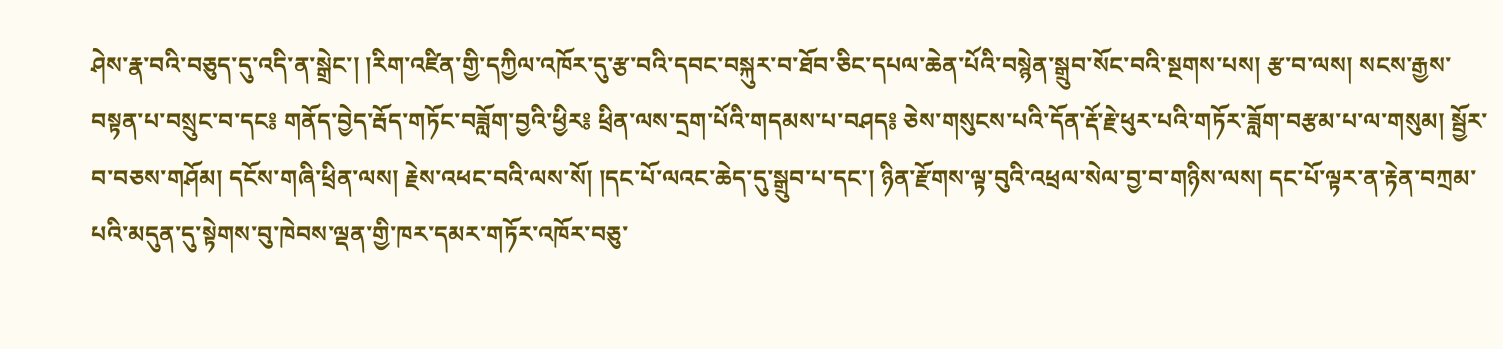ཤེས་རྣ་བའི་བཅུད་དུ་འདི་ན་སྒྲེང་། །རིག་འཛིན་གྱི་དཀྱིལ་འཁོར་དུ་རྩ་བའི་དབང་བསྐུར་བ་ཐོབ་ཅིང་དཔལ་ཆེན་པོའི་བསྙེན་སྒྲུབ་སོང་བའི་སྔགས་པས། རྩ་བ་ལས། སངས་རྒྱས་བསྟན་པ་བསྲུང་བ་དང༔ གནོད་བྱེད་རྦོད་གཏོང་བཟློག་བྱའི་ཕྱིར༔ ཕྲིན་ལས་དྲག་པོའི་གདམས་པ་བཤད༔ ཅེས་གསུངས་པའི་དོན་རྡོ་རྗེ་ཕུར་པའི་གཏོར་ཟློག་བརྩམ་པ་ལ་གསུམ། སྦྱོར་བ་བཅས་གཤོམ། དངོས་གཞི་ཕྲིན་ལས། རྗེས་འཕང་བའི་ལས་སོ། །དང་པོ་ལའང་ཆེད་དུ་སྒྲུབ་པ་དང་། ཉིན་རྫོགས་ལྟ་བུའི་འཕྲལ་སེལ་བྱ་བ་གཉིས་ལས། དང་པོ་ལྟར་ན་རྟེན་བཀྲམ་པའི་མདུན་དུ་སྟེགས་བུ་ཁེབས་ལྡན་གྱི་ཁར་དམར་གཏོར་འཁོར་བཅུ་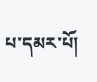པ་དམར་པོ།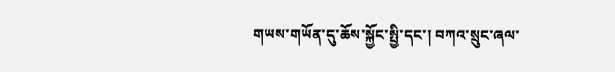གཡས་གཡོན་དུ་ཆོས་སྐྱོང་སྤྱི་དང་། བཀའ་སྲུང་ཞལ་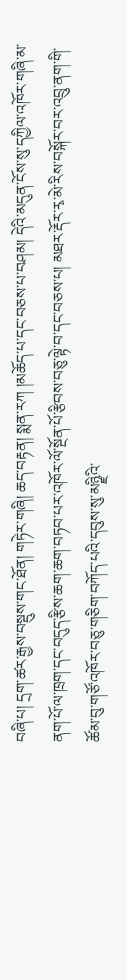བཞི་པ། དྲག་ཚར་རྒྱས་བསྡུས་གང་ཐོན། གཏེར་གཞི། ཆད་བརྟན། སྨན་རཀ །མཆོད་པ་དང་བཅས་པ་བཤམ། དེའི་མདུན་ངོས་སུ་དཀྱིལ་འཁོར་གཞི་མ་ནག་པོ་ལ་ཁྲག་དང་བདུད་རྩིས་ཆག་ཆག་བཏབ་པར་འཁོར་ལོ་སྔོན་པོ་རྩིབས་བཅུ་ལྟེ་བ་དང་བཅས་པ། མཐར་རྡོར་རྭ་མེ་རིས་བསྐོར་བར་འབྲུ་ནག་གི་ཚོམ་བུ་གཙོ་འཁོར་བཅུ་གཅིག་བཀོད་པའི་དབུས་སུ་མཉྫིའི་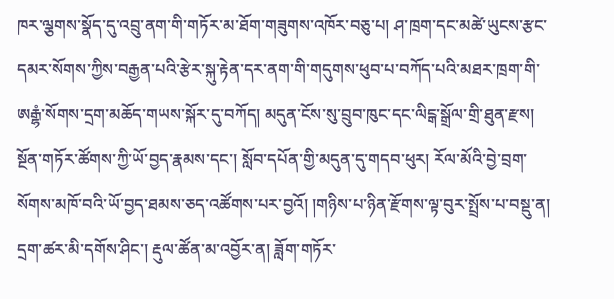ཁར་ལྕགས་སྣོད་དུ་འབྲུ་ནག་གི་གཏོར་མ་ཐོག་གཟུགས་འཁོར་བཅུ་པ། ཤ་ཁྲག་དང་མཚེ་ཡུངས་རྩང་དམར་སོགས་ཀྱིས་བརྒྱན་པའི་རྩེར་སྐུ་རྟེན་དར་ནག་གི་གདུགས་ཕུབ་པ་བཀོད་པའི་མཐར་ཁྲག་གི་ཨརྒྷཾ་སོགས་དྲག་མཆོད་གཡས་སྐོར་དུ་བཀོད། མདུན་ངོས་སུ་བྲུབ་ཁུང་དང་ལིངྒ་སྒྲོལ་གྲི་ཐུན་རྫས། སྔོན་གཏོར་ཚོགས་ཀྱི་ཡོ་བྱད་རྣམས་དང་། སློབ་དཔོན་གྱི་མདུན་དུ་གདབ་ཕུར། རོལ་མོའི་བྱེ་བྲག་སོགས་མཁོ་བའི་ཡོ་བྱད་ཐམས་ཅད་འཚོགས་པར་བྱའོ། །གཉིས་པ་ཉིན་རྫོགས་ལྟ་བུར་སྤྲོས་པ་བསྡུ་ན། དྲག་ཚར་མི་དགོས་ཤིང་། རྡུལ་ཚོན་མ་འབྱོར་ན། ཟློག་གཏོར་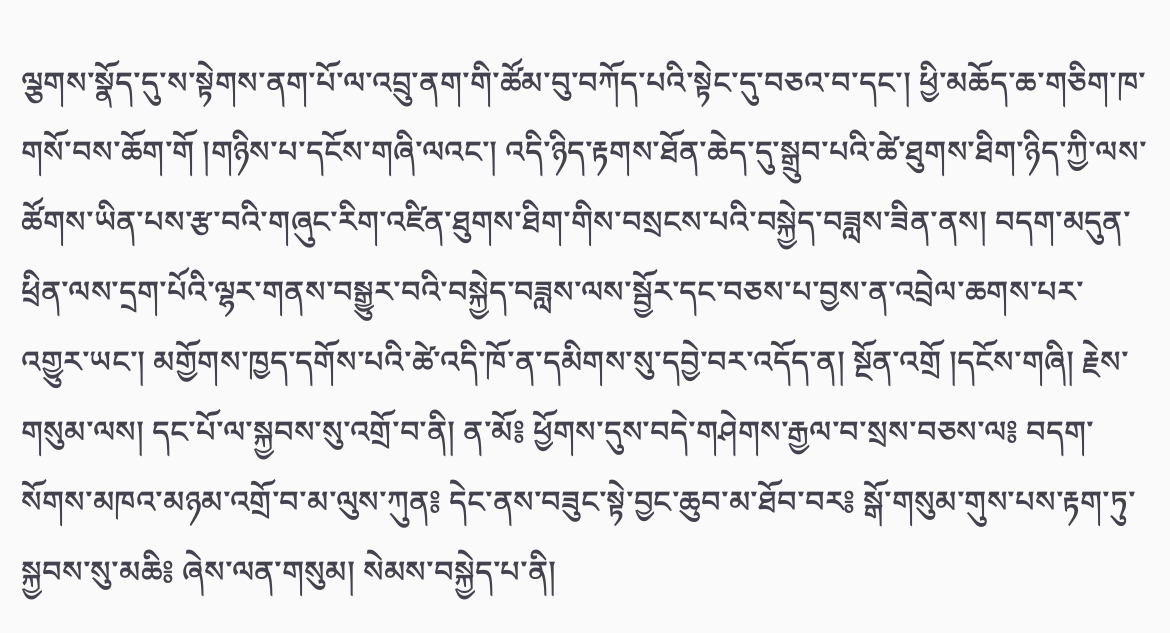ལྕགས་སྣོད་དུ་ས་སྟེགས་ནག་པོ་ལ་འབྲུ་ནག་གི་ཚོམ་བུ་བཀོད་པའི་སྟེང་དུ་བཅའ་བ་དང་། ཕྱི་མཆོད་ཆ་གཅིག་ཁ་གསོ་བས་ཆོག་གོ །གཉིས་པ་དངོས་གཞི་ལའང་། འདི་ཉིད་རྟགས་ཐོན་ཆེད་དུ་སྒྲུབ་པའི་ཚེ་ཐུགས་ཐིག་ཉིད་ཀྱི་ལས་ཚོགས་ཡིན་པས་རྩ་བའི་གཞུང་རིག་འཛིན་ཐུགས་ཐིག་གིས་བསྲངས་པའི་བསྐྱེད་བཟླས་ཟིན་ནས། བདག་མདུན་ཕྲིན་ལས་དྲག་པོའི་ལྷར་གནས་བསྒྱུར་བའི་བསྐྱེད་བཟླས་ལས་སྦྱོར་དང་བཅས་པ་བྱས་ན་འབྲེལ་ཆགས་པར་འགྱུར་ཡང་། མགྱོགས་ཁྱད་དགོས་པའི་ཚེ་འདི་ཁོ་ན་དམིགས་སུ་དབྱེ་བར་འདོད་ན། སྔོན་འགྲོ །དངོས་གཞི། རྗེས་གསུམ་ལས། དང་པོ་ལ་སྐྱབས་སུ་འགྲོ་བ་ནི། ན་མོ༔ ཕྱོགས་དུས་བདེ་གཤེགས་རྒྱལ་བ་སྲས་བཅས་ལ༔ བདག་སོགས་མཁའ་མཉམ་འགྲོ་བ་མ་ལུས་ཀུན༔ དེང་ནས་བཟུང་སྟེ་བྱང་ཆུབ་མ་ཐོབ་བར༔ སྒོ་གསུམ་གུས་པས་རྟག་ཏུ་སྐྱབས་སུ་མཆི༔ ཞེས་ལན་གསུམ། སེམས་བསྐྱེད་པ་ནི།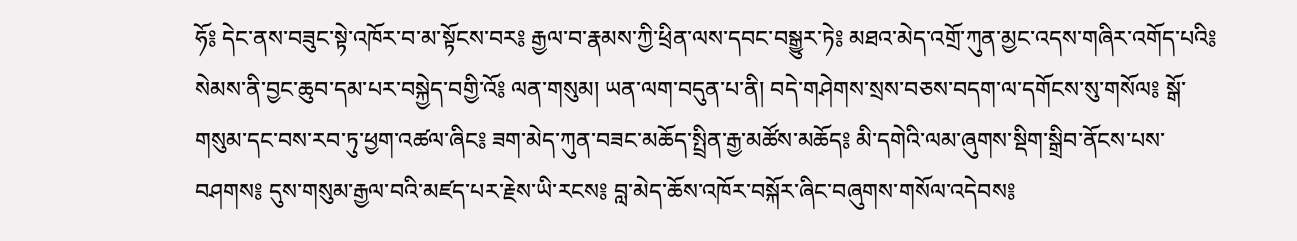ཧོ༔ དེང་ནས་བཟུང་སྟེ་འཁོར་བ་མ་སྟོངས་བར༔ རྒྱལ་བ་རྣམས་ཀྱི་ཕྲིན་ལས་དབང་བསྒྱུར་ཏེ༔ མཐའ་མེད་འགྲོ་ཀུན་མྱང་འདས་གཞིར་འགོད་པའི༔ སེམས་ནི་བྱང་ཆུབ་དམ་པར་བསྐྱེད་བགྱི་འོ༔ ལན་གསུམ། ཡན་ལག་བདུན་པ་ནི། བདེ་གཤེགས་སྲས་བཅས་བདག་ལ་དགོངས་སུ་གསོལ༔ སྒོ་གསུམ་དང་བས་རབ་ཏུ་ཕྱག་འཚལ་ཞིང༔ ཟག་མེད་ཀུན་བཟང་མཆོད་སྤྲིན་རྒྱ་མཚོས་མཆོད༔ མི་དགེའི་ལམ་ཞུགས་སྡིག་སྒྲིབ་ནོངས་པས་བཤགས༔ དུས་གསུམ་རྒྱལ་བའི་མཛད་པར་རྗེས་ཡི་རངས༔ བླ་མེད་ཆོས་འཁོར་བསྐོར་ཞིང་བཞུགས་གསོལ་འདེབས༔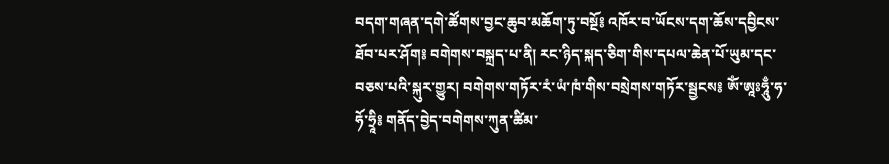བདག་གཞན་དགེ་ཚོགས་བྱང་ཆུབ་མཆོག་ཏུ་བསྔོ༔ འཁོར་བ་ཡོངས་དག་ཆོས་དབྱིངས་ཐོབ་པར་ཤོག༔ བགེགས་བསྐྲད་པ་ནི། རང་ཉིད་སྐད་ཅིག་གིས་དཔལ་ཆེན་པོ་ཡུམ་དང་བཅས་པའི་སྐུར་གྱུར། བགེགས་གཏོར་རཾ་ཡཾ་ཁཾ་གིས་བསྲེགས་གཏོར་སྦྱངས༔ ཨོཾ་ཨཱཿཧཱུྃ་ཧ་ཧོ་ཧྲཱི༔ གནོད་བྱེད་བགེགས་ཀུན་ཚིམ་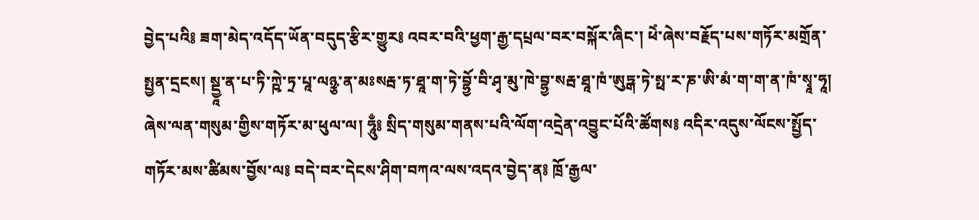བྱེད་པའི༔ ཟག་མེད་འདོད་ཡོན་བདུད་རྩིར་གྱུར༔ འབར་བའི་ཕྱག་རྒྱ་དཔྲལ་བར་བསྐོར་ཞིང་། ཕེཾ་ཞེས་བརྗོད་པས་གཏོར་མགྲོན་སྤྱན་དྲངས། སྡྱཱ་ན་པ་ཏི་ཀྵེ་ཏྲ་པཱ་ལཉྩ་ན་མཿསརྦ་ཏ་ཐཱ་ག་ཏེ་བྷྱོ་བི་ཤྭ་མུ་ཁེ་བྷྱ་སརྦ་ཐཱ་ཁཾ་ཨུཏྒ་ཏེ་སྥ་ར་ཎ་ཨི་མཾ་ག་ག་ན་ཁཾ་སྭཱ་ཧཱ། ཞེས་ལན་གསུམ་གྱིས་གཏོར་མ་ཕུལ་ལ། ཧཱུྃ༔ སྲིད་གསུམ་གནས་པའི་ལོག་འདྲེན་འབྱུང་པོའི་ཚོགས༔ འདིར་འདུས་ལོངས་སྤྱོད་གཏོར་མས་ཚིམས་བྱོས་ལ༔ བདེ་བར་དེངས་ཤིག་བཀའ་ལས་འདའ་བྱེད་ན༔ ཁྲོ་རྒྱལ་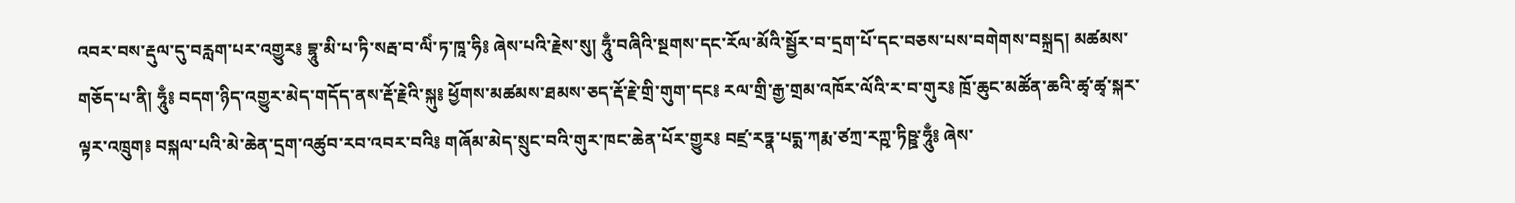འབར་བས་རྡུལ་དུ་བརླག་པར་འགྱུར༔ བྷཱུ་མི་པ་ཏི་སརྦ་བ་ལིཾ་ཏ་ཁཱ་ཧི༔ ཞེས་པའི་རྗེས་སུ། ཧཱུྃ་བཞིའི་སྔགས་དང་རོལ་མོའི་སྦྱོར་བ་དྲག་པོ་དང་བཅས་པས་བགེགས་བསྐྲད། མཚམས་གཅོད་པ་ནི། ཧཱུྃ༔ བདག་ཉིད་འགྱུར་མེད་གདོད་ནས་རྡོ་རྗེའི་སྐུ༔ ཕྱོགས་མཚམས་ཐམས་ཅད་རྡོ་རྗེ་གྲི་གུག་དང༔ རལ་གྲི་རྒྱ་གྲམ་འཁོར་ལོའི་ར་བ་གུར༔ ཁྲོ་ཆུང་མཚོན་ཆའི་ཚྭ་ཚྭ་སྐར་ལྟར་འཁྲུག༔ བསྐལ་པའི་མེ་ཆེན་དྲག་འཚུབ་རབ་འབར་བའི༔ གཞོམ་མེད་སྲུང་བའི་གུར་ཁང་ཆེན་པོར་གྱུར༔ བཛྲ་རཏྣ་པདྨ་ཀརྨ་ཙཀྲ་རཀྵ་ཏིཥྛ་ཧཱུྃ༔ ཞེས་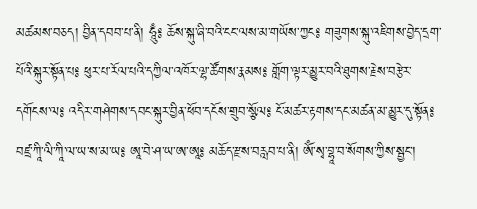མཚམས་བཅད། བྱིན་དབབ་པ་ནི། ཧཱུྃ༔ ཆོས་སྐུ་ཞི་བའི་ངང་ལས་མ་གཡོས་ཀྱང༔ གཟུགས་སྐུ་འཇིགས་བྱེད་དྲག་པོའི་སྐུར་སྟོན་པ༔ ཕུར་པ་རོལ་པའི་དཀྱིལ་འཁོར་ལྷ་ཚོགས་རྣམས༔ གློག་ལྟར་མྱུར་བའི་ཐུགས་རྗེས་བརྩེར་དགོངས་ལ༔ འདིར་གཤེགས་དབང་སྐུར་བྱིན་ཕོབ་དངོས་གྲུབ་སྩོལ༔ ངོ་མཚར་རྟགས་དང་མཚན་མ་མྱུར་དུ་སྟོན༔ བཛྲ་ཀཱི་ལི་ཀཱི་ལ་ཡ་ས་མ་ཡ༔ ཨཱ་བེ་ཤ་ཡ་ཨ་ཨཱ༔ མཆོད་རྫས་བརླབ་པ་ནི། ཨོཾ་སྭ་བྷཱ་བ་སོགས་ཀྱིས་སྦྱང་།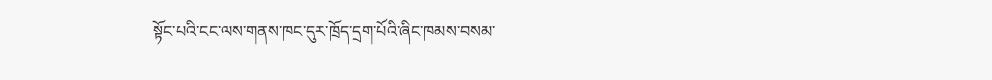སྟོང་པའི་ངང་ལས་གནས་ཁང་དུར་ཁྲོད་དྲག་པོའི་ཞིང་ཁམས་བསམ་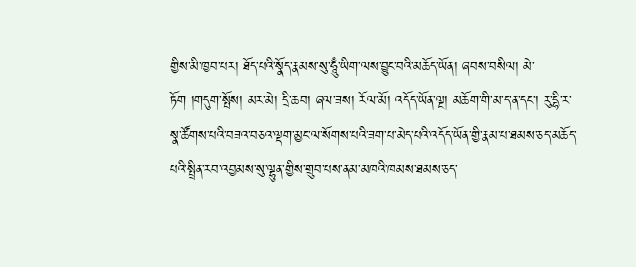གྱིས་མི་ཁྱབ་པར། ཐོད་པའི་སྣོད་རྣམས་སུ་ཧཱུྃ་ཡིག་ལས་བྱུང་བའི་མཆོད་ཡོན། ཞབས་བསིལ། མེ་ཏོག །གདུག་སྤོས། མར་མེ། དྲི་ཆབ། ཞལ་ཟས། རོལ་མོ། འདོད་ཡོན་ལྔ། མཆོག་གི་མ་ད་ན་དང་། རུ་དྷི་ར་སྣ་ཚོགས་པའི་བཟའ་བཅའ་ལྡག་མྱང་ལ་སོགས་པའི་ཟག་པ་མེད་པའི་འདོད་ཡོན་གྱི་རྣམ་པ་ཐམས་ཅད་མཆོད་པའི་སྤྲིན་རབ་འབྱམས་སུ་ལྷུན་གྱིས་གྲུབ་པས་ནམ་མཁའི་ཁམས་ཐམས་ཅད་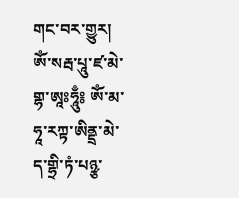གང་བར་གྱུར། ཨོཾ་སརྦ་པཱུ་ཛ་མེ་གྷ་ཨཱཿཧཱུྃ༔ ཨོཾ་མ་ཧཱ་རཀྟ་ཨིནྡྲ་མེ་ད་གྷྲི་ཏཾ་པཉྩ་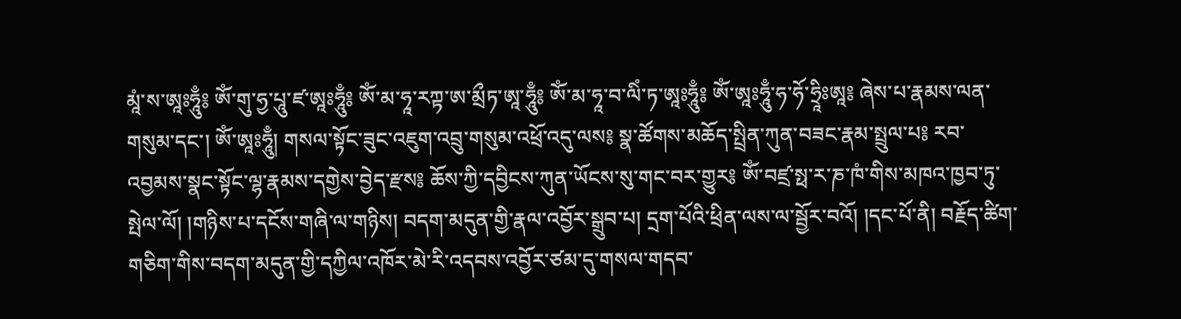མཱཾ་ས་ཨཱཿཧཱུྃ༔ ཨོཾ་གུ་ཧྱ་པཱུ་ཛ་ཨཱཿཧཱུྃ༔ ཨོཾ་མ་ཧཱ་རཀྟ་ཨ་མྲྀཏ་ཨཱ་ཧཱུྃ༔ ཨོཾ་མ་ཧཱ་བ་ལིཾ་ཏ་ཨཱཿཧཱུྃ༔ ཨོཾ་ཨཱཿཧཱུྃ་ཧ་ཧོ་ཧྲཱིཿཨཱ༔ ཞེས་པ་རྣམས་ལན་གསུམ་དང་། ཨོཾ་ཨཱཿཧཱུྃ། གསལ་སྟོང་ཟུང་འཇུག་འབྲུ་གསུམ་འཕྲོ་འདུ་ལས༔ སྣ་ཚོགས་མཆོད་སྤྲིན་ཀུན་བཟང་རྣམ་སྤྲུལ་པ༔ རབ་འབྱམས་སྣང་སྟོང་ལྷ་རྣམས་དགྱེས་བྱེད་རྫས༔ ཆོས་ཀྱི་དབྱིངས་ཀུན་ཡོངས་སུ་གང་བར་གྱུར༔ ཨོཾ་བཛྲ་སྥ་ར་ཎ་ཁཾ་གིས་མཁའ་ཁྱབ་ཏུ་སྤེལ་ལོ། །གཉིས་པ་དངོས་གཞི་ལ་གཉིས། བདག་མདུན་གྱི་རྣལ་འབྱོར་སྒྲུབ་པ། དྲག་པོའི་ཕྲིན་ལས་ལ་སྦྱོར་བའོ། །དང་པོ་ནི། བརྗོད་ཚིག་གཅིག་གིས་བདག་མདུན་གྱི་དཀྱིལ་འཁོར་མེ་རི་འདབས་འབྱོར་ཙམ་དུ་གསལ་གདབ་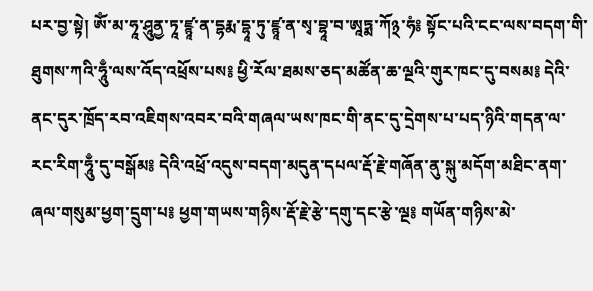པར་བྱ་སྟེ། ཨོཾ་མ་ཧཱ་ཤཱུནྱ་ཏཱ་ཛྙཱ་ན་དྷརྨ་དྷཱ་ཏུ་ཛྙཱ་ན་སྭ་བྷཱ་བ་ཨཱཏྨ་ཀོ྅་ཧཾ༔ སྟོང་པའི་ངང་ལས་བདག་གི་ཐུགས་ཀའི་ཧཱུྃ་ལས་འོད་འཕྲོས་པས༔ ཕྱི་རོལ་ཐམས་ཅད་མཚོན་ཆ་ལྔའི་གུར་ཁང་དུ་བསམ༔ དེའི་ནང་དུར་ཁྲོད་རབ་འཇིགས་འབར་བའི་གཞལ་ཡས་ཁང་གི་ནང་དུ་དྲེགས་པ་པད་ཉིའི་གདན་ལ་རང་རིག་ཧཱུྃ་དུ་བསྒོམ༔ དེའི་འཕྲོ་འདུས་བདག་མདུན་དཔལ་རྡོ་རྗེ་གཞོན་ནུ་སྐུ་མདོག་མཐིང་ནག་ཞལ་གསུམ་ཕྱག་དྲུག་པ༔ ཕྱག་གཡས་གཉིས་རྡོ་རྗེ་རྩེ་དགུ་དང་རྩེ་ལྔ༔ གཡོན་གཉིས་མེ་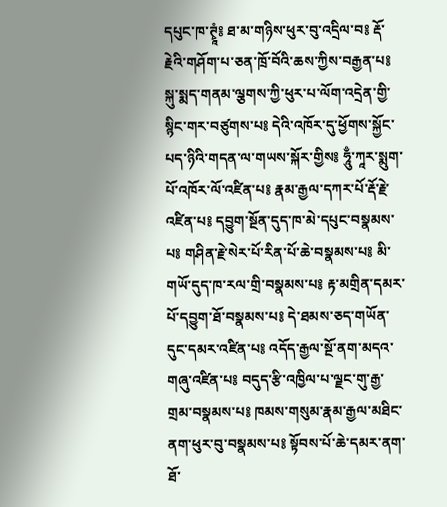དཔུང་ཁ་ཊྭཱཾ༔ ཐ་མ་གཉིས་ཕུར་བུ་འདྲིལ་བ༔ རྡོ་རྗེའི་གཤོག་པ་ཅན་ཁྲོ་བོའི་ཆས་ཀྱིས་བརྒྱན་པ༔ སྐུ་སྨད་གནམ་ལྕགས་ཀྱི་ཕུར་པ་ལོག་འདྲེན་གྱི་སྙིང་གར་བཙུགས་པ༔ དེའི་འཁོར་དུ་ཕྱོགས་སྐྱོང་པད་ཉིའི་གདན་ལ་གཡས་སྐོར་གྱིས༔ ཧཱུྃ་ཀཱར་སྨུག་པོ་འཁོར་ལོ་འཛིན་པ༔ རྣམ་རྒྱལ་དཀར་པོ་རྡོ་རྗེ་འཛིན་པ༔ དབྱུག་སྔོན་དུད་ཁ་མེ་དཔུང་བསྣམས་པ༔ གཤིན་རྗེ་སེར་པོ་རིན་པོ་ཆེ་བསྣམས་པ༔ མི་གཡོ་དུད་ཁ་རལ་གྲི་བསྣམས་པ༔ རྟ་མགྲིན་དམར་པོ་དབྱུག་ཐོ་བསྣམས་པ༔ དེ་ཐམས་ཅད་གཡོན་དུང་དམར་འཛིན་པ༔ འདོད་རྒྱལ་སྔོ་ནག་མདའ་གཞུ་འཛིན་པ༔ བདུད་རྩི་འཁྱིལ་པ་ལྗང་གུ་རྒྱ་གྲམ་བསྣམས་པ༔ ཁམས་གསུམ་རྣམ་རྒྱལ་མཐིང་ནག་ཕུར་བུ་བསྣམས་པ༔ སྟོབས་པོ་ཆེ་དམར་ནག་ཐོ་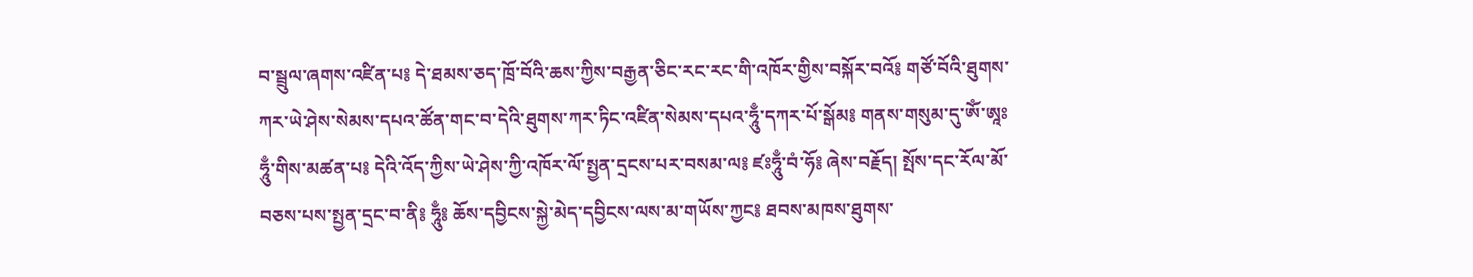བ་སྦྲུལ་ཞགས་འཛིན་པ༔ དེ་ཐམས་ཅད་ཁྲོ་བོའི་ཆས་ཀྱིས་བརྒྱན་ཅིང་རང་རང་གི་འཁོར་གྱིས་བསྐོར་བའོ༔ གཙོ་བོའི་ཐུགས་ཀར་ཡེ་ཤེས་སེམས་དཔའ་ཚོན་གང་བ་དེའི་ཐུགས་ཀར་ཏིང་འཛིན་སེམས་དཔའ་ཧཱུྃ་དཀར་པོ་སྒོམ༔ གནས་གསུམ་དུ་ཨོཾ་ཨཱཿཧཱུྃ་གིས་མཚན་པ༔ དེའི་འོད་ཀྱིས་ཡེ་ཤེས་ཀྱི་འཁོར་ལོ་སྤྱན་དྲངས་པར་བསམ་ལ༔ ཛཿཧཱུྃ་བཾ་ཧོ༔ ཞེས་བརྗོད། སྤོས་དང་རོལ་མོ་བཅས་པས་སྤྱན་དྲང་བ་ནི༔ ཧཱུྃ༔ ཆོས་དབྱིངས་སྐྱེ་མེད་དབྱིངས་ལས་མ་གཡོས་ཀྱང༔ ཐབས་མཁས་ཐུགས་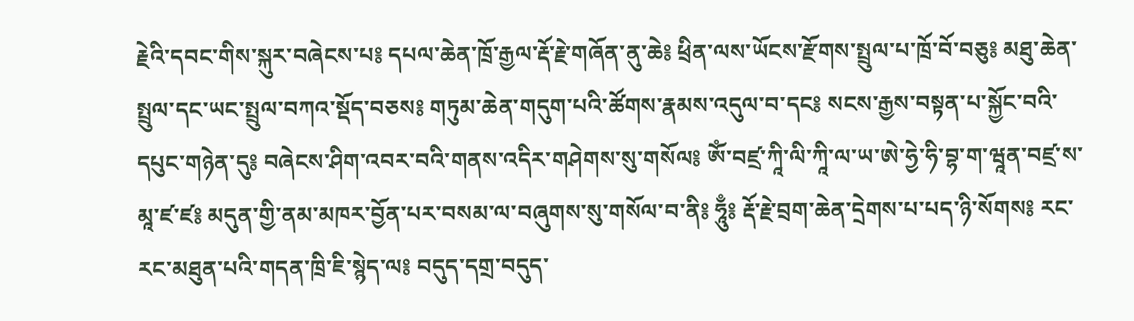རྗེའི་དབང་གིས་སྐུར་བཞེངས་པ༔ དཔལ་ཆེན་ཁྲོ་རྒྱལ་རྡོ་རྗེ་གཞོན་ནུ་ཆེ༔ ཕྲིན་ལས་ཡོངས་རྫོགས་སྤྲུལ་པ་ཁྲོ་བོ་བཅུ༔ མཐུ་ཆེན་སྤྲུལ་དང་ཡང་སྤྲུལ་བཀའ་སྡོད་བཅས༔ གཏུམ་ཆེན་གདུག་པའི་ཚོགས་རྣམས་འདུལ་བ་དང༔ སངས་རྒྱས་བསྟན་པ་སྐྱོང་བའི་དཔུང་གཉེན་དུ༔ བཞེངས་ཤིག་འབར་བའི་གནས་འདིར་གཤེགས་སུ་གསོལ༔ ཨོཾ་བཛྲ་ཀཱི་ལི་ཀཱི་ལ་ཡ་ཨེ་ཧྱེ་ཧི་བྷ་ག་ཝཱན་བཛྲ་ས་མཱ་ཛ་ཛ༔ མདུན་གྱི་ནམ་མཁར་བྱོན་པར་བསམ་ལ་བཞུགས་སུ་གསོལ་བ་ནི༔ ཧཱུྃ༔ རྡོ་རྗེ་བྲག་ཆེན་དྲེགས་པ་པད་ཉི་སོགས༔ རང་རང་མཐུན་པའི་གདན་ཁྲི་ཇི་སྙེད་ལ༔ བདུད་དགྲ་བདུད་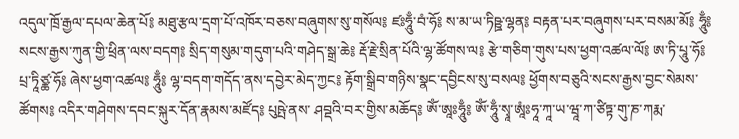འདུལ་ཁྲོ་རྒྱལ་དཔལ་ཆེན་པོ༔ མཐུ་རྩལ་དྲག་པོ་འཁོར་བཅས་བཞུགས་སུ་གསོལ༔ ཛཿཧཱུྃ་བཾ་ཧོ༔ ས་མ་ཡ་ཏིཥྛ་ལྷན༔ བརྟན་པར་བཞུགས་པར་བསམ་མོ༔ ཧཱུྃ༔ སངས་རྒྱས་ཀུན་གྱི་ཕྲིན་ལས་བདག༔ སྲིད་གསུམ་གདུག་པའི་གཤེད་སྒྲ་ཆེ༔ རྡོ་རྗེ་སྲིན་པོའི་ལྷ་ཚོགས་ལ༔ རྩེ་གཅིག་གུས་པས་ཕྱག་འཚལ་ལོ༔ ཨ་ཏི་པཱུ་ཧོ༔ པྲ་ཏཱིཙྪ་ཧོ༔ ཞེས་ཕྱག་འཚལ༔ ཧཱུྃ༔ ལྷ་བདག་གདོད་ནས་དབྱེར་མེད་ཀྱང༔ རྟོག་སྒྲིབ་གཉིས་སྣང་དབྱིངས་སུ་བསལ༔ ཕྱོགས་བཅུའི་སངས་རྒྱས་བྱང་སེམས་ཚོགས༔ འདིར་གཤེགས་དབང་སྐུར་དོན་རྣམས་མཛོད༔ པུཥྤེ་ནས་ ཤབྡའི་བར་གྱིས་མཆོད༔ ཨོཾ་ཨཱཿཧཱུྃ༔ ཨོཾ་ཧཱུྃ་སྭཱ་ཨཱཾཿཧཱ་ཀཱ་ཡ་ཝཱ་ཀ་ཙིཏྟ་གུ་ཎ་ཀརྨ་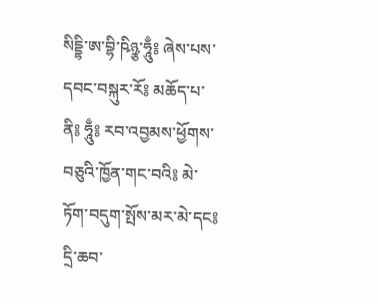སིདྡྷི་ཨ་བྷི་ཥིཉྩ་ཧཱུྃ༔ ཞེས་པས་དབང་བསྐུར་རོ༔ མཆོད་པ་ནི༔ ཧཱུྃ༔ རབ་འབྱམས་ཕྱོགས་བཅུའི་ཁྱོན་གང་བའི༔ མེ་ཏོག་བདུག་སྤོས་མར་མེ་དང༔ དྲི་ཆབ་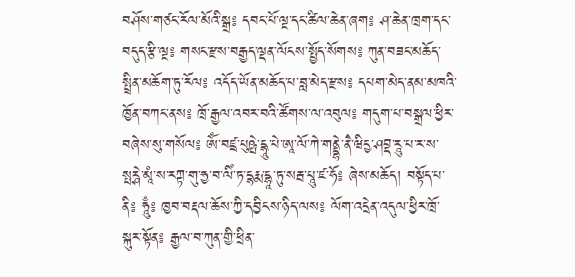བཤོས་གཙང་རོལ་མོའི་སྒྲ༔ དབང་པོ་ལྔ་དང་ཚིལ་ཆེན་ཞག༔ ཤ་ཆེན་ཁྲག་དང་བདུད་རྩི་ལྔ༔ གསང་རྫས་བརྒྱད་ལྡན་ལོངས་སྤྱོད་སོགས༔ ཀུན་བཟང་མཆོད་སྤྲིན་མཆོག་ཏུ་རོལ༔ འདོད་ཡོན་མཆོད་པ་བླ་མེད་རྫས༔ དཔག་མེད་ནམ་མཁའི་ཁྱོན་བཀང་ནས༔ ཁྲོ་རྒྱལ་འབར་བའི་ཚོགས་ལ་འབུལ༔ གདུག་པ་བསྒྲལ་ཕྱིར་བཞེས་སུ་གསོལ༔ ཨོཾ་བཛྲ་པུཥྤེ་དྷཱུ་པེ་ཨཱ་ལོ་ཀེ་གནྡྷེ་ནཻ་ཝིདྱ་ཤབྡ་རཱུ་པ་ར་ས་སྤརྴེ་མཱཾ་ས་རཀྟ་གུ་ཧྱ་བ་ལིཾ་ཏ་དྷརྨ་དྷཱ་ཏུ་སརྦ་པཱུ་ཛ་ཧོ༔ ཞེས་མཆོད། བསྟོད་པ་ནི༔ ཧཱུྃ༔ ཁྱབ་བརྡལ་ཆོས་ཀྱི་དབྱིངས་ཉིད་ལས༔ ལོག་འདྲེན་འདུལ་ཕྱིར་ཁྲོ་སྐུར་སྟོན༔ རྒྱལ་བ་ཀུན་གྱི་ཕྲིན་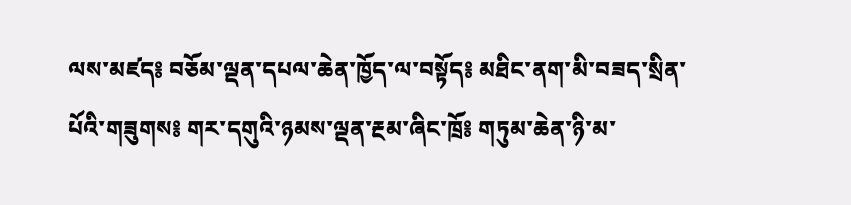ལས་མཛད༔ བཅོམ་ལྡན་དཔལ་ཆེན་ཁྱོད་ལ་བསྟོད༔ མཐིང་ནག་མི་བཟད་སྲིན་པོའི་གཟུགས༔ གར་དགུའི་ཉམས་ལྡན་རྔམ་ཞིང་ཁྲོ༔ གཏུམ་ཆེན་ཉི་མ་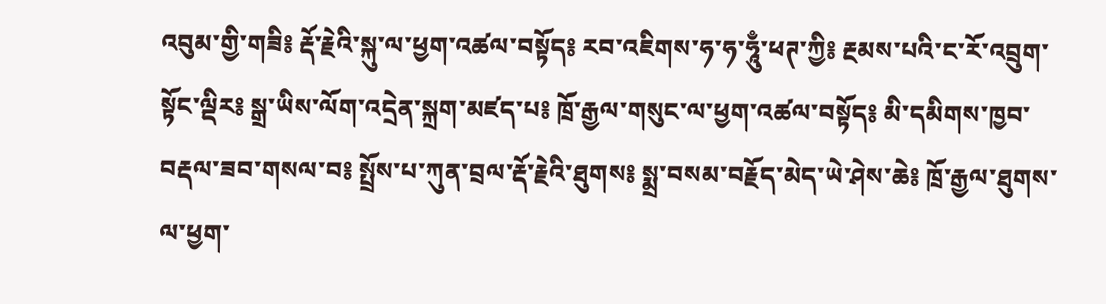འབུམ་གྱི་གཟི༔ རྡོ་རྗེའི་སྐུ་ལ་ཕྱག་འཚལ་བསྟོད༔ རབ་འཇིགས་ཧ་ཧ་ཧཱུྃ་ཕཊ་ཀྱི༔ རྔམས་པའི་ང་རོ་འབྲུག་སྟོང་ལྡིར༔ སྒྲ་ཡིས་ལོག་འདྲེན་སྐྲག་མཛད་པ༔ ཁྲོ་རྒྱལ་གསུང་ལ་ཕྱག་འཚལ་བསྟོད༔ མི་དམིགས་ཁྱབ་བརྡལ་ཟབ་གསལ་བ༔ སྤྲོས་པ་ཀུན་བྲལ་རྡོ་རྗེའི་ཐུགས༔ སྨྲ་བསམ་བརྗོད་མེད་ཡེ་ཤེས་ཆེ༔ ཁྲོ་རྒྱལ་ཐུགས་ལ་ཕྱག་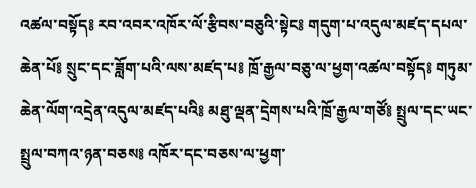འཚལ་བསྟོད༔ རབ་འབར་འཁོར་ལོ་རྩིབས་བཅུའི་སྟེང༔ གདུག་པ་འདུལ་མཛད་དཔལ་ཆེན་པོ༔ སྲུང་དང་ཟློག་པའི་ལས་མཛད་པ༔ ཁྲོ་རྒྱལ་བཅུ་ལ་ཕྱག་འཚལ་བསྟོད༔ གཏུམ་ཆེན་ལོག་འདྲེན་འདུལ་མཛད་པའི༔ མཐུ་ལྡན་དྲེགས་པའི་ཁྲོ་རྒྱལ་གཙོ༔ སྤྲུལ་དང་ཡང་སྤྲུལ་བཀའ་ཉན་བཅས༔ འཁོར་དང་བཅས་ལ་ཕྱག་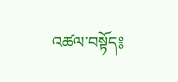འཚལ་བསྟོད༔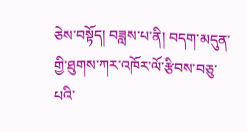ཅེས་བསྟོད། བཟླས་པ་ནི། བདག་མདུན་གྱི་ཐུགས་ཀར་འཁོར་ལོ་རྩིབས་བཅུ་པའི་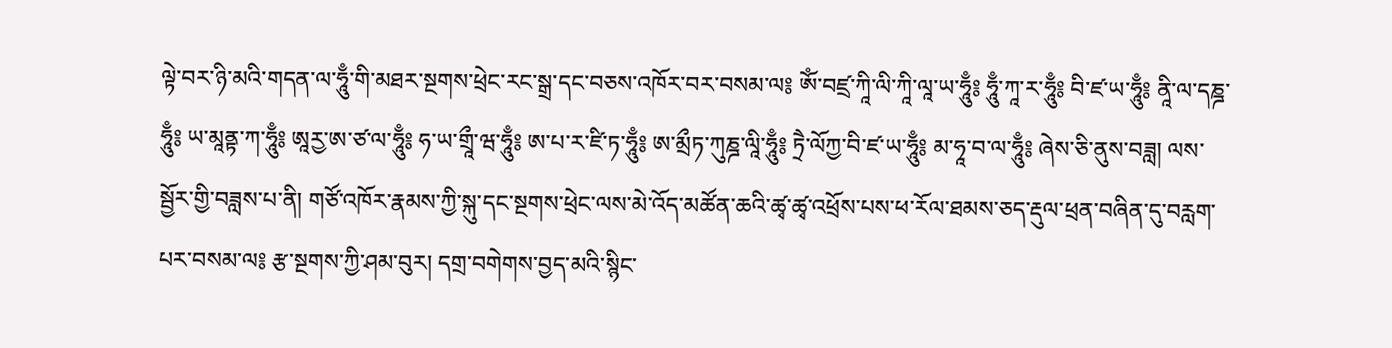ལྟེ་བར་ཉི་མའི་གདན་ལ་ཧཱུྃ་གི་མཐར་སྔགས་ཕྲེང་རང་སྒྲ་དང་བཅས་འཁོར་བར་བསམ་ལ༔ ཨོཾ་བཛྲ་ཀཱི་ལི་ཀཱི་ལཱ་ཡ་ཧཱུྃ༔ ཧཱུྃ་ཀཱ་ར་ཧཱུྃ༔ བི་ཛ་ཡ་ཧཱུྃ༔ ནཱི་ལ་དཎྜ་ཧཱུྃ༔ ཡ་མཱནྟ་ཀ་ཧཱུྃ༔ ཨཱརྱ་ཨ་ཙ་ལ་ཧཱུྃ༔ ཧ་ཡ་གྲཱྀ་ཝ་ཧཱུྃ༔ ཨ་པ་ར་ཛི་ཏ་ཧཱུྃ༔ ཨ་མྲྀཏ་ཀུཎྜ་ལཱི་ཧཱུྃ༔ ཏྲཻ་ལོཀྱ་བི་ཛ་ཡ་ཧཱུྃ༔ མ་ཧཱ་བ་ལ་ཧཱུྃ༔ ཞེས་ཅི་ནུས་བཟླ། ལས་སྦྱོར་གྱི་བཟླས་པ་ནི། གཙོ་འཁོར་རྣམས་ཀྱི་སྐུ་དང་སྔགས་ཕྲེང་ལས་མེ་འོད་མཚོན་ཆའི་ཚྭ་ཚྭ་འཕྲོས་པས་ཕ་རོལ་ཐམས་ཅད་རྡུལ་ཕྲན་བཞིན་དུ་བརླག་པར་བསམ་ལ༔ རྩ་སྔགས་ཀྱི་ཤམ་བུར། དགྲ་བགེགས་བྱད་མའི་སྙིང་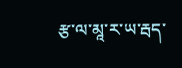རྩ་ལ་མཱ་ར་ཡ་རྦད་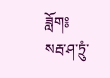ཟློག༔ སརྦ་ཤ་ཏྲུཾ་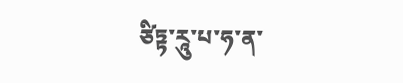ཙིཏྟ་རཱུ་པ་ཧ་ན་